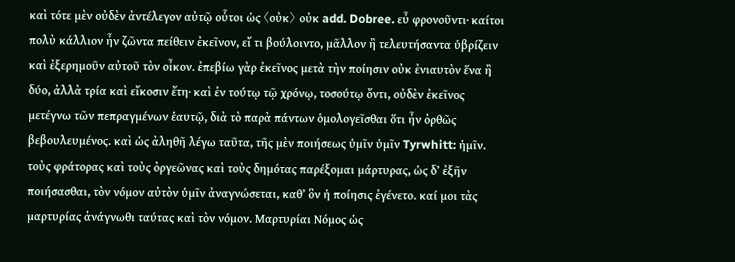καὶ τότε μὲν οὐδὲν ἀντέλεγον αὐτῷ οὗτοι ὡς 〈οὐκ〉 οὐκ add. Dobree. εὖ φρονοῦντι· καίτοι πολὺ κάλλιον ἦν ζῶντα πείθειν ἐκεῖνον, εἴ τι βούλοιντο, μᾶλλον ἢ τελευτήσαντα ὑβρίζειν καὶ ἐξερημοῦν αὐτοῦ τὸν οἶκον. ἐπεβίω γὰρ ἐκεῖνος μετὰ τὴν ποίησιν οὐκ ἐνιαυτὸν ἕνα ἢ δύο, ἀλλὰ τρία καὶ εἴκοσιν ἔτη· καὶ ἐν τούτῳ τῷ χρόνῳ, τοσούτῳ ὄντι, οὐδὲν ἐκεῖνος μετέγνω τῶν πεπραγμένων ἑαυτῷ, διὰ τὸ παρὰ πάντων ὁμολογεῖσθαι ὅτι ἦν ὀρθῶς βεβουλευμένος. καὶ ὡς ἀληθῆ λέγω ταῦτα, τῆς μὲν ποιήσεως ὑμῖν ὑμῖν Tyrwhitt: ἡμῖν. τοὺς φράτορας καὶ τοὺς ὀργεῶνας καὶ τοὺς δημότας παρέξομαι μάρτυρας, ὡς δʼ ἐξῆν ποιήσασθαι, τὸν νόμον αὐτὸν ὑμῖν ἀναγνώσεται, καθʼ ὃν ἡ ποίησις ἐγένετο. καί μοι τὰς μαρτυρίας ἀνάγνωθι ταύτας καὶ τὸν νόμον. Μαρτυρίαι Νόμος ὡς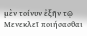μὲν τοίνυν ἐξῆν τῷ Μενεκλεῖ ποιήσασθαι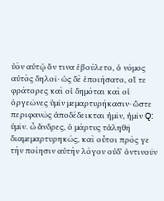ὑὸν αὑτῷ ὅν τινα ἐβούλετο, ὁ νόμος αὐτὸς δηλοῖ· ὡς δὲ ἐποιήσατο, οἵ τε φράτορες καὶ οἱ δημόται καὶ οἱ ὀργεῶνες ὑμῖν μεμαρτυρήκασιν· ὥστε περιφανῶς ἀποδέδεικται ἡμῖν, ἡμῖν Q: ὑμῖν. ὦ ἄνδρες, ὁ μάρτυς τἀληθῆ διαμεμαρτυρηκώς, καὶ οὗτοι πρός γε τὴν ποίησιν αὐτὴν λόγον οὐδʼ ὁντινοῦν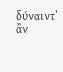δύναιντʼ ἂν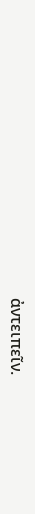ἀντειπεῖν.